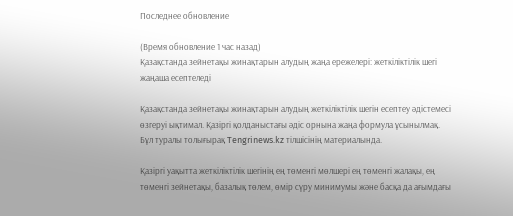Последнее обновление

(Время обновление 1 час назад)
Қазақстанда зейнетақы жинақтарын алудың жаңа ережелері: жеткіліктілік шегі жаңаша есептеледі

Қазақстанда зейнетақы жинақтарын алудың жеткіліктілік шегін есептеу әдістемесі өзгеруі ықтимал. Қазіргі қолданыстағы әдіс орнына жаңа формула ұсынылмақ. Бұл туралы толығырақ Tengrinews.kz тілшісінің материалында.

Қазіргі уақытта жеткіліктілік шегінің ең төменгі мөлшері ең төменгі жалақы, ең төменгі зейнетақы, базалық төлем, өмір сүру минимумы және басқа да ағымдағы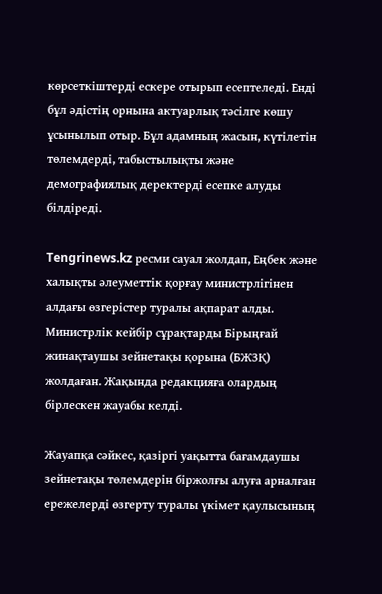көрсеткіштерді ескере отырып есептеледі. Енді бұл әдістің орнына актуарлық тәсілге көшу ұсынылып отыр. Бұл адамның жасын, күтілетін төлемдерді, табыстылықты және демографиялық деректерді есепке алуды білдіреді.

Tengrinews.kz ресми сауал жолдап, Еңбек және халықты әлеуметтік қорғау министрлігінен алдағы өзгерістер туралы ақпарат алды. Министрлік кейбір сұрақтарды Бірыңғай жинақтаушы зейнетақы қорына (БЖЗҚ) жолдаған. Жақында редакцияға олардың бірлескен жауабы келді.

Жауапқа сәйкес, қазіргі уақытта бағамдаушы зейнетақы төлемдерін біржолғы алуға арналған ережелерді өзгерту туралы үкімет қаулысының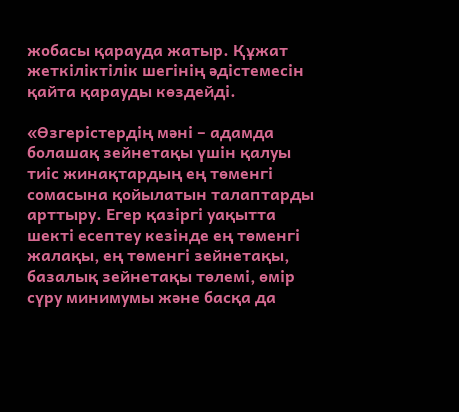жобасы қарауда жатыр. Құжат жеткіліктілік шегінің әдістемесін қайта қарауды көздейді.

«Өзгерістердің мәні – адамда болашақ зейнетақы үшін қалуы тиіс жинақтардың ең төменгі сомасына қойылатын талаптарды арттыру. Егер қазіргі уақытта шекті есептеу кезінде ең төменгі жалақы, ең төменгі зейнетақы, базалық зейнетақы төлемі, өмір сүру минимумы және басқа да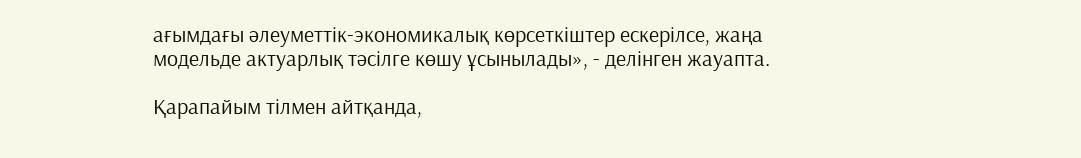ағымдағы әлеуметтік-экономикалық көрсеткіштер ескерілсе, жаңа модельде актуарлық тәсілге көшу ұсынылады», - делінген жауапта.

Қарапайым тілмен айтқанда,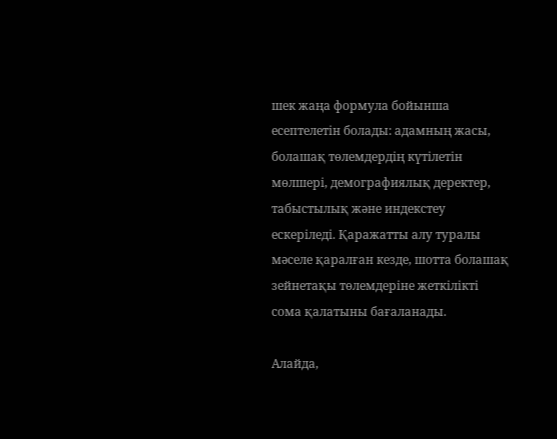шек жаңа формула бойынша есептелетін болады: адамның жасы, болашақ төлемдердің күтілетін мөлшері, демографиялық деректер, табыстылық және индекстеу ескеріледі. Қаражатты алу туралы мәселе қаралған кезде, шотта болашақ зейнетақы төлемдеріне жеткілікті сома қалатыны бағаланады.

Алайда,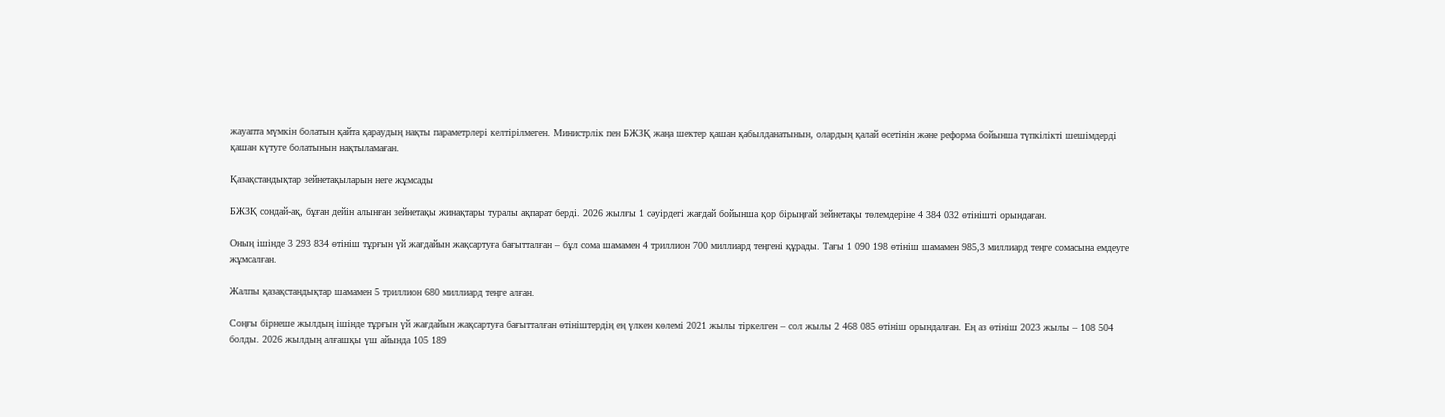жауапта мүмкін болатын қайта қараудың нақты параметрлері келтірілмеген. Министрлік пен БЖЗҚ жаңа шектер қашан қабылданатынын, олардың қалай өсетінін және реформа бойынша түпкілікті шешімдерді қашан күтуге болатынын нақтыламаған.

Қазақстандықтар зейнетақыларын неге жұмсады

БЖЗҚ сондай-ақ, бұған дейін алынған зейнетақы жинақтары туралы ақпарат берді. 2026 жылғы 1 сәуірдегі жағдай бойынша қор бірыңғай зейнетақы төлемдеріне 4 384 032 өтінішті орындаған.

Оның ішінде 3 293 834 өтініш тұрғын үй жағдайын жақсартуға бағытталған – бұл сома шамамен 4 триллион 700 миллиард теңгені құрады. Тағы 1 090 198 өтініш шамамен 985,3 миллиард теңге сомасына емдеуге жұмсалған.

Жалпы қазақстандықтар шамамен 5 триллион 680 миллиард теңге алған.

Соңғы бірнеше жылдың ішінде тұрғын үй жағдайын жақсартуға бағытталған өтініштердің ең үлкен көлемі 2021 жылы тіркелген – сол жылы 2 468 085 өтініш орындалған. Ең аз өтініш 2023 жылы – 108 504 болды. 2026 жылдың алғашқы үш айында 105 189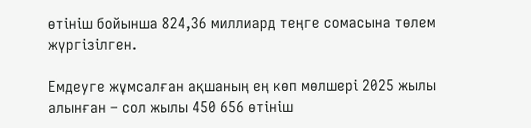өтініш бойынша 824,36 миллиард теңге сомасына төлем жүргізілген.

Емдеуге жұмсалған ақшаның ең көп мөлшері 2025 жылы алынған – сол жылы 450 656 өтініш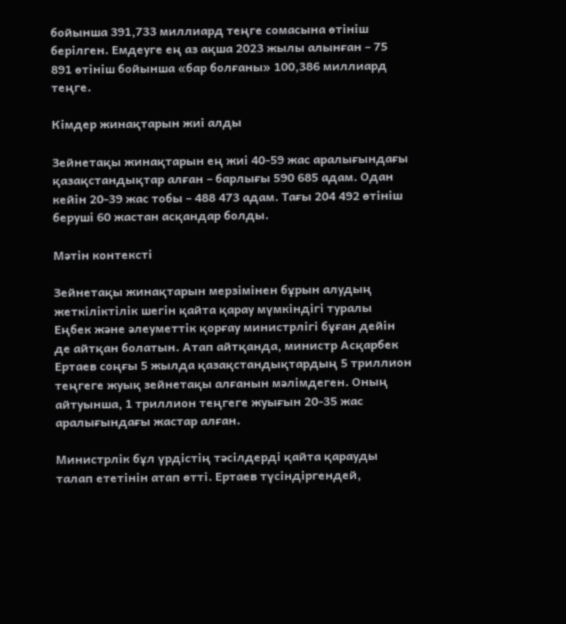бойынша 391,733 миллиард теңге сомасына өтініш берілген. Емдеуге ең аз ақша 2023 жылы алынған – 75 891 өтініш бойынша «бар болғаны» 100,386 миллиард теңге.

Кімдер жинақтарын жиі алды

Зейнетақы жинақтарын ең жиі 40-59 жас аралығындағы қазақстандықтар алған – барлығы 590 685 адам. Одан кейін 20-39 жас тобы – 488 473 адам. Тағы 204 492 өтініш беруші 60 жастан асқандар болды.

Мәтін контексті

Зейнетақы жинақтарын мерзімінен бұрын алудың жеткіліктілік шегін қайта қарау мүмкіндігі туралы Еңбек және әлеуметтік қорғау министрлігі бұған дейін де айтқан болатын. Атап айтқанда, министр Асқарбек Ертаев соңғы 5 жылда қазақстандықтардың 5 триллион теңгеге жуық зейнетақы алғанын мәлімдеген. Оның айтуынша, 1 триллион теңгеге жуығын 20-35 жас аралығындағы жастар алған.

Министрлік бұл үрдістің тәсілдерді қайта қарауды талап ететінін атап өтті. Ертаев түсіндіргендей,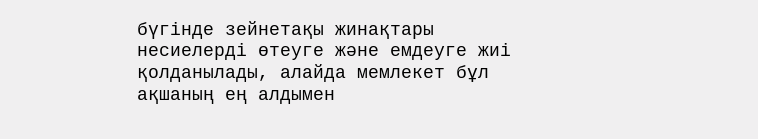бүгінде зейнетақы жинақтары несиелерді өтеуге және емдеуге жиі қолданылады, алайда мемлекет бұл ақшаның ең алдымен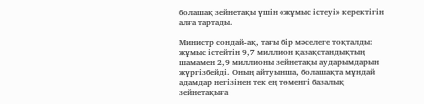болашақ зейнетақы үшін «жұмыс істеуі» керектігін алға тартады.

Министр сондай-ақ, тағы бір мәселеге тоқталды: жұмыс істейтін 9,7 миллион қазақстандықтың шамамен 2,9 миллионы зейнетақы аударымдарын жүргізбейді. Оның айтуынша, болашақта мұндай адамдар негізінен тек ең төменгі базалық зейнетақыға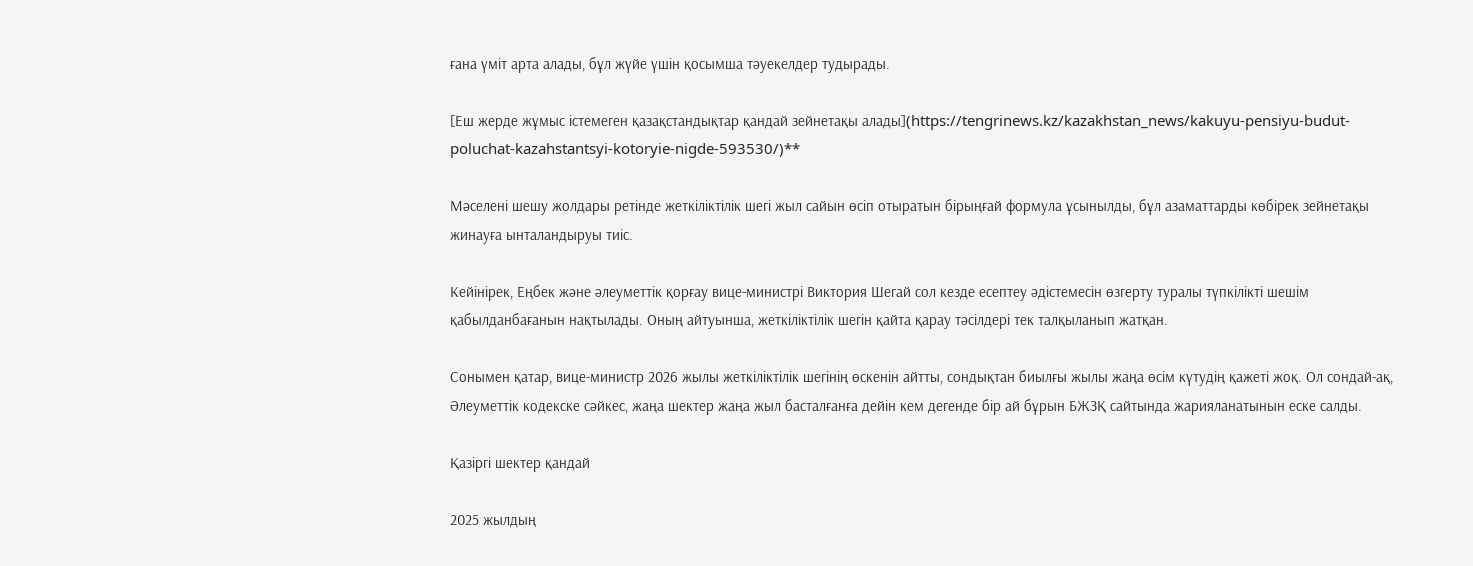ғана үміт арта алады, бұл жүйе үшін қосымша тәуекелдер тудырады.

[Еш жерде жұмыс істемеген қазақстандықтар қандай зейнетақы алады](https://tengrinews.kz/kazakhstan_news/kakuyu-pensiyu-budut-poluchat-kazahstantsyi-kotoryie-nigde-593530/)**

Мәселені шешу жолдары ретінде жеткіліктілік шегі жыл сайын өсіп отыратын бірыңғай формула ұсынылды, бұл азаматтарды көбірек зейнетақы жинауға ынталандыруы тиіс.

Кейінірек, Еңбек және әлеуметтік қорғау вице-министрі Виктория Шегай сол кезде есептеу әдістемесін өзгерту туралы түпкілікті шешім қабылданбағанын нақтылады. Оның айтуынша, жеткіліктілік шегін қайта қарау тәсілдері тек талқыланып жатқан.

Сонымен қатар, вице-министр 2026 жылы жеткіліктілік шегінің өскенін айтты, сондықтан биылғы жылы жаңа өсім күтудің қажеті жоқ. Ол сондай-ақ, Әлеуметтік кодекске сәйкес, жаңа шектер жаңа жыл басталғанға дейін кем дегенде бір ай бұрын БЖЗҚ сайтында жарияланатынын еске салды.

Қазіргі шектер қандай

2025 жылдың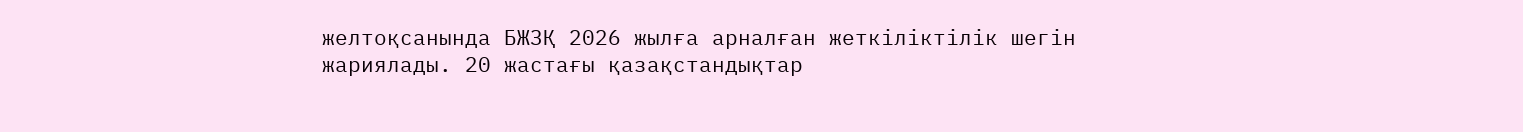желтоқсанында БЖЗҚ 2026 жылға арналған жеткіліктілік шегін жариялады. 20 жастағы қазақстандықтар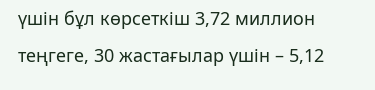үшін бұл көрсеткіш 3,72 миллион теңгеге, 30 жастағылар үшін – 5,12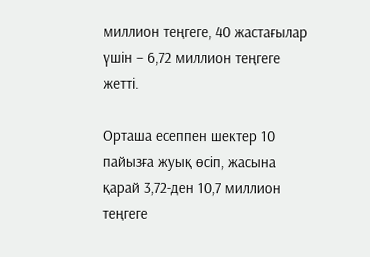миллион теңгеге, 40 жастағылар үшін – 6,72 миллион теңгеге жетті.

Орташа есеппен шектер 10 пайызға жуық өсіп, жасына қарай 3,72-ден 10,7 миллион теңгеге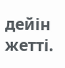дейін жетті.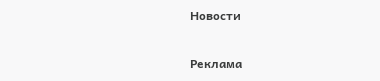Новости

Реклама